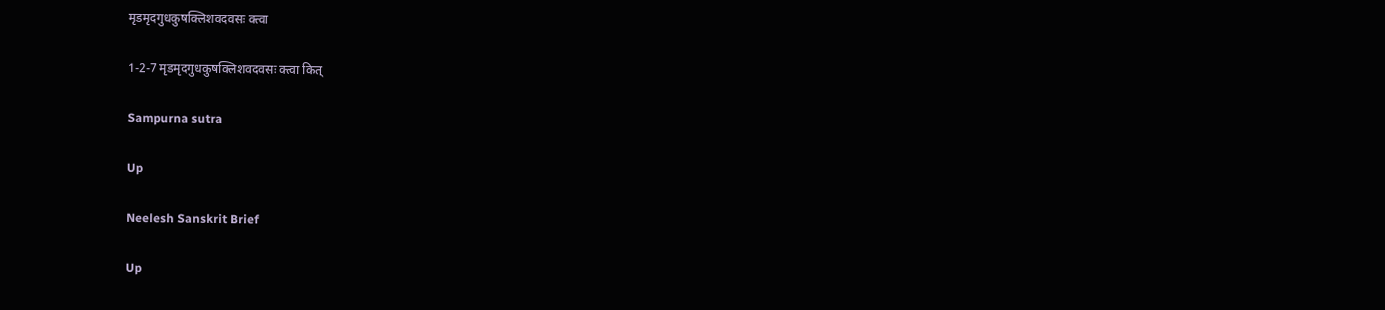मृडमृदगुधकुषक्लिशवदवसः क्त्वा

1-2-7 मृडमृदगुधकुषक्लिशवदवसः क्त्वा कित्

Sampurna sutra

Up

Neelesh Sanskrit Brief

Up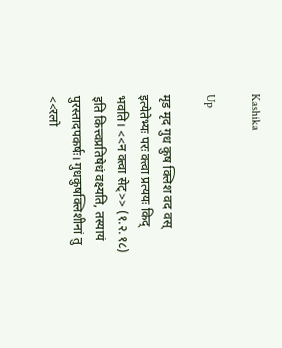Kashika

Up

मृड मृद गुध कुष क्लिश वद वस् इत्येतेभ्यः परः क्त्वा प्रत्ययः किद् भवति। <<न क्त्वा सेट्>> (१.२.१८) इति कित्त्वप्रतिषेधं वक्ष्यति, तस्यायं पुरस्तादपकर्षः। गुधकुषक्लिशीनां तु <<रलो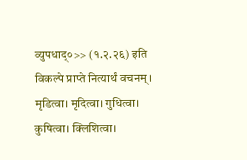व्युपधाद्०>> (१.२.२६) इति विकल्पे प्राप्ते नित्यार्थं वचनम्। मृडित्वा। मृदित्वा। गुधित्वा। कुषित्वा। क्लिशित्वा।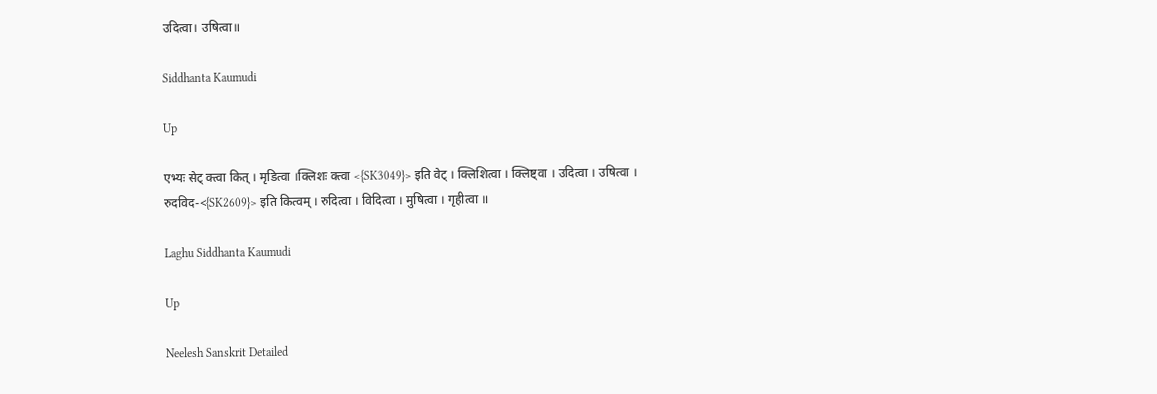उदित्वा। उषित्वा॥

Siddhanta Kaumudi

Up

एभ्यः सेट् क्त्वा कित् । मृडित्वा ।क्लिशः क्त्वा <{SK3049}> इति वेट् । क्लिशित्वा । क्लिष्ट्वा । उदित्वा । उषित्वा । रुदविद-<{SK2609}> इति कित्वम् । रुदित्वा । विदित्वा । मुषित्वा । गृहीत्वा ॥

Laghu Siddhanta Kaumudi

Up

Neelesh Sanskrit Detailed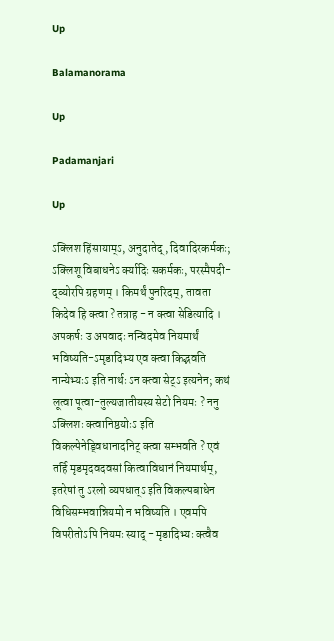Up

Balamanorama

Up

Padamanjari

Up

ऽक्लिश हिंसायाम्ऽ, अनुदातेद्, दिवादिरकर्मकः; ऽक्लिशू विबाधनेऽ र्क्यादिः सकर्मकः, परस्मैपदी-द्व्योरपि ग्रहणम् । किमर्थं पुनरिदम्, तावता किदेव हि क्त्वा ? तत्राह - न क्त्वा सेडित्यादि । अपकर्षः उ अपवादः नन्विदमेव नियमार्थं भविष्यति-ऽमृडादिभ्य एव क्त्वा किद्भवति नान्येभ्यःऽ इति नार्थः ऽन क्त्वा सेट्ऽ इत्यनेन; कथं लूत्वा पूत्वा-तुल्यजातीयस्य सेटो नियमः ? ननु ऽक्लिशः क्त्वानिष्ठयोःऽ इति विकल्पेनेड्विधानादनिट् क्त्वा सम्भवति ? एवं तर्हि मृडमृदवदवसां कित्वाविधानं नियमार्थम्, इतरेषां तु ऽरलो व्यपधात्ऽ इति विकल्पबाधेन विधिसम्भवान्नियमो न भविष्यति । एवमपि विपरीतोऽपि नियमः स्याद् - मृडादिभ्यः क्त्वैव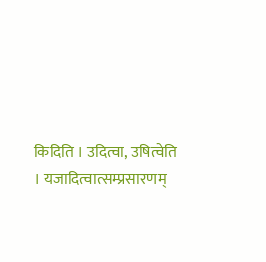किदिति । उदित्वा, उषित्वेति । यजादित्वात्सम्प्रसारणम्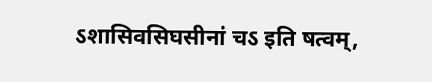ऽशासिवसिघसीनां चऽ इति षत्वम्,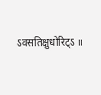ऽवसतिक्षुधोरिट्ऽ ॥